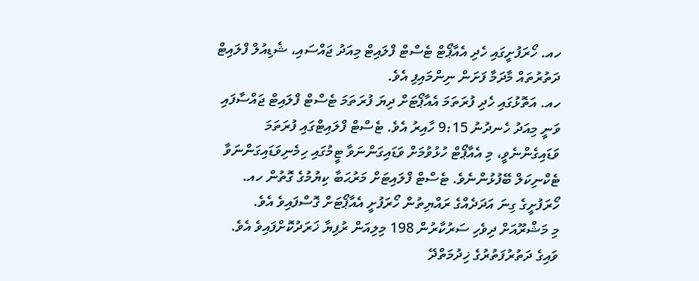ހއ. ހޯރަފުށީގައި ހެދި އެއާޕޯޓް ޓެސްޓް ފްލައިޓް މިއަދު ޖައްސައި، ޝެޑިއުލް ފްލައިޓް ދަތުރުތައް މާދަމާ ފަށަން ނިންމައިފި އެވެ.
ހއ. އަތޮޅުގައި ހެދި ފުރަތަމަ އެއާޕޯޓަށް ދިޔަ ފުރަތަމަ ޓެސްޓް ފްލައިޓް ޖައްސާފައި ވަނީ މިއަދު ހެނދުނު 9:15 ހާއިރު އެވެ. ޓެސްޓް ފްލައިޓްގައި ފުރަތަމަ ވަޑައިގެންނެވީ، މި އެއާޕޯޓް ހުޅުވުމަށް ވަޑައިގަންނަވާ ޓީމުގައި ހިމެނިވަޑައިގަންނަވާ ޓެކްނިކަލް ބޭފުޅުންނެވެ. ޓެސްޓް ފްލައިޓަށް މަރުޙަބާ ކިޔުމުގެ ގޮތުން ހއ. ހޯރަފުށީގެ ގިނަ އަދަދެއްގެ ރައްޔިތުން ހޯރަފުށީ އެއާޕޯޓަށް ގޮސްފައިވެ އެވެ.
މި މަޝްރޫއަށް ދިވެހި ސަރުކާރުން 198 މިލިއަން ރުފިޔާ ޚަރަދުކޮށްފައިވެ އެވެ.
ވައިގެ ދަތުރުފަތުރުގެ ޚިދުމަތްދޭ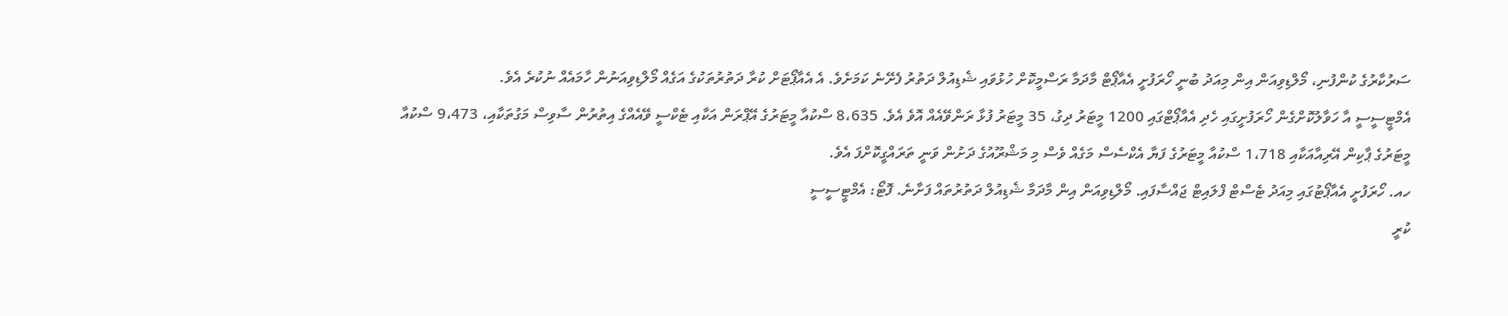ސަރުކާރުގެ ކުންފުނި، މޯލްޑިވިއަން އިން މިއަދު ބުނީ ހޯރަފުށީ އެއާޕޯޓް މާދަމާ ރަސްމީކޮށް ހުޅުވައި ޝެޑިއުލް ދަތުރު ފެށޭނެ ކަމަށެވެ. އެ އެއާޕޯޓަށް ކުރާ ދަތުރުތަކުގެ އަގެއް މޯލްޑިވިއަނުން ހާމައެއް ނުކުރެ އެވެ.
އެމްޓީސީސީ އާ ހަވާލުކޮށްގެން ހޯރަފުށީގައި ހެދި އެއާޕޯޓްގައި 1200 މީޓަރު ދިގު، 35 މީޓަރު ފުޅާ ރަންވޭއެއް އޮވެ އެވެ. 8،635 ސްކުއާ މީޓަރުގެ އޭޕްރަން އަކާއި ޓެކްސީ ވޭއެއްގެ އިތުރުން ސާވިސް މަގުތަކާއި، 9،473 ސްކުއާ މީޓަރުގެ ޕާކިން އޭރިއާއަކާއި 1،718 ސްކުއާ މީޓަރުގެ ފަޔާ އެކްސެސް މަގެއް ވެސް މި މަޝްރޫއުގެ ދަށުން ވަނީ ތަރައްގީކޮށްފަ އެވެ.
ހއ. ހޯރަފުށީ އެއާޕޯޓުގައި މިއަދު ޓެސްޓް ފްލައިޓް ޖައްސާފައި. މޯލްޑިވިއަން އިން މާދަމާ ޝެޑިއުލް ދަތުރުތައް ފަށާނެ. ފޮޓޯ: އެމްޓީސީސީ
ކުރީ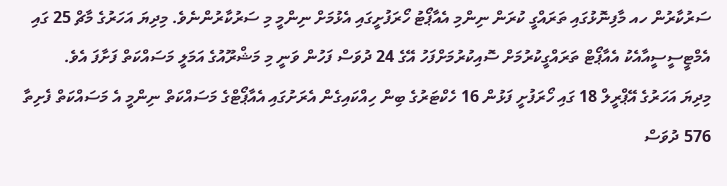ސަރުކާރުން ހއ މާފިނޮޅުގައި ތަރައްގީ ކުރަން ނިންމި އެއާޕޯޓު ހޯރަފުށީގައި އެޅުމަށް ނިންމީ މި ސަރުކާރުންނެވެ. މިދިޔަ އަހަރުގެ މާޗް 25 ގައި އެމްޓީސީސީއާއެކު އެއާޕޯޓް ތަރައްގީކުރުމަށް ސޮއިކުރުމަށްފަހު އޭގެ 24 ދުވަސް ފަހުން ވަނީ މި މަޝްރޫއުގެ އަމަލީ މަސައްކަތް ފަށާފަ އެވެ.
މިދިޔަ އަހަރުގެ އޭޕްރީލް 18 ގައި ހޯރަފުށީ ފަޅުން 16 ހެކްޓަރުގެ ބިން ހިއްކައިގެން އެރަށުގައި އެއާޕޯޓްގެ މަސައްކަތް ނިންމީ އެ މަސައްކަތް ފެށިތާ 576 ދުވަސް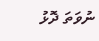ނުވަތަ ދޮޅު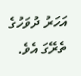އަހަރު ދުވަހުގެ ތެރޭގަ އެވެ.